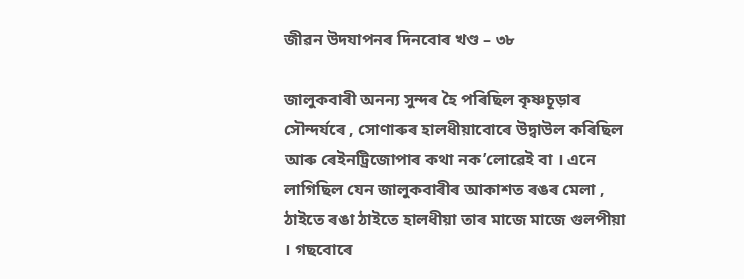জীৱন উদযাপনৰ দিনবোৰ খণ্ড – ৩৮

জালুকবাৰী অনন্য সুন্দৰ হৈ পৰিছিল কৃষ্ণচূড়াৰ সৌন্দৰ্যৰে , সোণাৰুৰ হালধীয়াবোৰে উদ্বাউল কৰিছিল আৰু ৰেইনট্ৰিজোপাৰ কথা নক’লোৱেই বা । এনে লাগিছিল যেন জালুকবাৰীৰ আকাশত ৰঙৰ মেলা , ঠাইতে ৰঙা ঠাইতে হালধীয়া তাৰ মাজে মাজে গুলপীয়া । গছবোৰে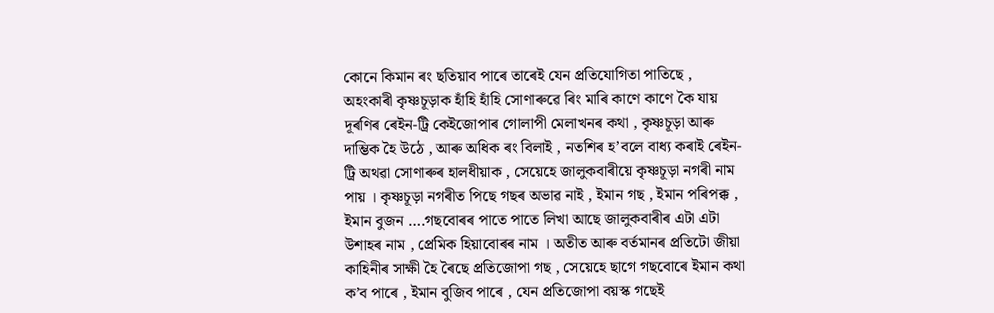কোনে কিমান ৰং ছতিয়াব পাৰে তাৰেই যেন প্ৰতিযোগিতা পাতিছে , অহংকাৰী কৃষ্ণচূড়াক হাঁহি হাঁহি সোণাৰুৱে ৰিং মাৰি কাণে কাণে কৈ যায় দূৰণিৰ ৰেইন-ট্ৰি কেইজোপাৰ গোলাপী মেলাখনৰ কথা , কৃষ্ণচূড়া আৰু দাম্ভিক হৈ উঠে , আৰু অধিক ৰং বিলাই , নতশিৰ হ’বলে বাধ্য কৰাই ৰেইন-ট্ৰি অথৱা সোণাৰুৰ হালধীয়াক , সেয়েহে জালুকবাৰীয়ে কৃষ্ণচূড়া নগৰী নাম পায় । কৃষ্ণচূড়া নগৰীত পিছে গছৰ অভাৱ নাই , ইমান গছ , ইমান পৰিপক্ক , ইমান বুজন ….গছবোৰৰ পাতে পাতে লিখা আছে জালুকবাৰীৰ এটা এটা উশাহৰ নাম , প্ৰেমিক হিয়াবোৰৰ নাম । অতীত আৰু বৰ্তমানৰ প্ৰতিটো জীয়া কাহিনীৰ সাক্ষী হৈ ৰৈছে প্ৰতিজোপা গছ , সেয়েহে ছাগে গছবোৰে ইমান কথা ক’ব পাৰে , ইমান বুজিব পাৰে , যেন প্ৰতিজোপা বয়স্ক গছেই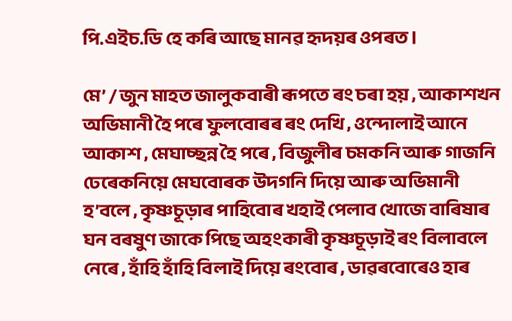পি.এইচ.ডি হে কৰি আছে মানৱ হৃদয়ৰ ওপৰত ।

মে’ / জুন মাহত জালুকবাৰী ৰূপতে ৰং চৰা হয় , আকাশখন অভিমানী হৈ পৰে ফুলবোৰৰ ৰং দেখি , ওন্দোলাই আনে আকাশ , মেঘাচ্ছন্ন হৈ পৰে , বিজুলীৰ চমকনি আৰু গাজনি ঢেৰেকনিয়ে মেঘবোৰক উদগনি দিয়ে আৰু অভিমানী হ’বলে , কৃষ্ণচূড়াৰ পাহিবোৰ খহাই পেলাব খোজে বাৰিষাৰ ঘন বৰষুণ জাকে পিছে অহংকাৰী কৃষ্ণচূড়াই ৰং বিলাবলে নেৰে , হাঁহি হাঁহি বিলাই দিয়ে ৰংবোৰ , ডাৱৰবোৰেও হাৰ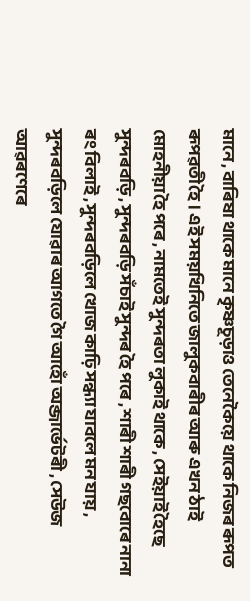মানে , বাৰিষা থাকে মানে কৃষ্ণচূড়াও তেনেকৈয়ে থাকে নিজৰ ৰূপত ৰূপৱতী হৈ । এই সময়খিনিতে জালুকবাৰীৰ আৰু এখন ঠাই মোহনীয়া হৈ পৰে , নামতেই সুন্দৰতা লুকাই থাকে , সেইয়াই হৈছে সুন্দৰবড়ি , সুন্দৰবড়ি সঁচাই সুন্দৰ হৈ পৰে , শাৰী শাৰী গছবোৰে নানা ৰং বিলাই , সুন্দৰবড়িলে খোজ কাঢ়ি সন্ধ্যা যাবলে মন যায় , সুন্দৰবড়িলে যোৱাৰ আগতে গৈ আহোঁ অব্জাৰ্ভেটৰী , সেউজ আৱৰণেৰে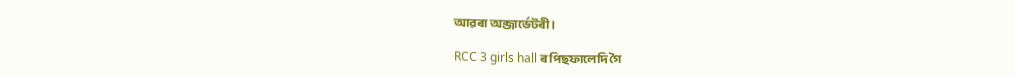আৱৰা অব্জাৰ্ভেটৰী ।

RCC 3 girls hall ৰ পিছফালেদি গৈ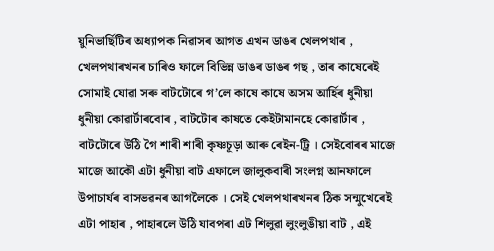য়ুনিভাৰ্ছিটিৰ অধ্যাপক নিৱাসৰ আগত এখন ডাঙৰ খেলপথাৰ , খেলপথাৰখনৰ চাৰিও ফালে বিভিন্ন ডাঙৰ ডাঙৰ গছ , তাৰ কাষেৰেই সোমাই যোৱা সৰু বাটটোৰে গ’লে কাষে কাষে অসম আৰ্হিৰ ধুনীয়া ধুনীয়া কোৱাৰ্টাৰবোৰ , বাটটোৰ কাষতে কেইটামানহে কোৱাৰ্টাৰ , বাটটোৰে উঠি গৈ শাৰী শাৰী কৃষ্ণচূড়া আৰু ৰেইন-ট্ৰি । সেইবোৰৰ মাজে মাজে আকৌ এটা ধুনীয়া বাট এফালে জালুকবাৰী সংলগ্ন আনফালে উপাচাৰ্যৰ বাসভৱনৰ আগলৈকে । সেই খেলপথাৰখনৰ ঠিক সন্মুখেৰেই এটা পাহাৰ , পাহাৰলে উঠি যাবপৰা এট শিলুৱা লুংলুঙীয়া বাট , এই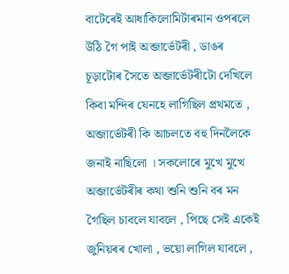বাটেৰেই আধাকিলোমিটাৰমান ওপৰলে উঠি গৈ পাই অব্জাৰ্ভেটৰী , ডাঙৰ চূড়াটোৰ সৈতে অব্জাৰ্ভেটৰীটো দেখিলে কিবা মন্দিৰ যেনহে লাগিছিল প্ৰথমতে , অব্জাৰ্ভেটৰী কি আচলতে বহু দিনলৈকে জনাই নাছিলো । সকলোৰে মুখে মুখে অব্জাৰ্ভেটৰীৰ কথা শুনি শুনি বৰ মন গৈছিল চাবলে যাবলে , পিছে সেই একেই জুনিয়ৰৰ খোলা , ভয়ো লাগিল যাবলে ,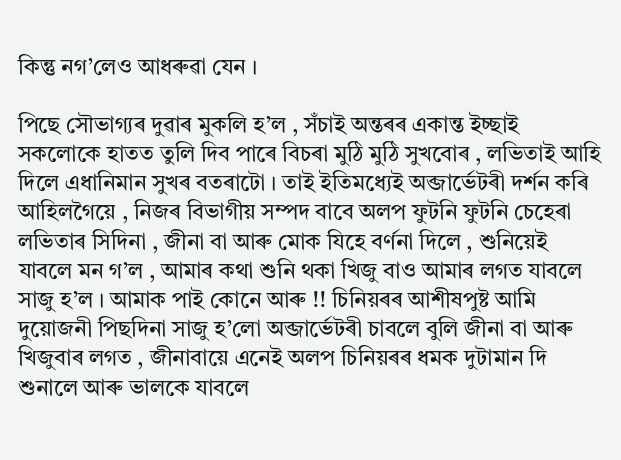কিন্তু নগ’লেও আধৰুৱা যেন ।

পিছে সৌভাগ্যৰ দুৱাৰ মুকলি হ’ল , সঁচাই অন্তৰৰ একান্ত ইচ্ছাই সকলোকে হাতত তুলি দিব পাৰে বিচৰা মুঠি মুঠি সুখবোৰ , লভিতাই আহি দিলে এধানিমান সুখৰ বতৰাটো । ‍তাই ইতিমধ্যেই অব্জাৰ্ভেটৰী দৰ্শন কৰি আহিলগৈয়ে , নিজৰ বিভাগীয় সম্পদ বাবে অলপ ফুটনি ফুটনি চেহেৰা লভিতাৰ সিদিনা , জীনা বা আৰু মোক যিহে বৰ্ণনা দিলে , শুনিয়েই যাবলে মন গ’ল , আমাৰ কথা শুনি থকা খিজু বাও আমাৰ লগত যাবলে সাজু হ’ল । আমাক পাই কোনে আৰু !! চিনিয়ৰৰ আশীষপুষ্ট আমি দুয়োজনী পিছদিনা সাজু হ’লো অব্জাৰ্ভেটৰী চাবলে বুলি জীনা বা আৰু খিজুবাৰ লগত , জীনাবায়ে এনেই অলপ চিনিয়ৰৰ ধমক দুটামান দি শুনালে আৰু ভালকে যাবলে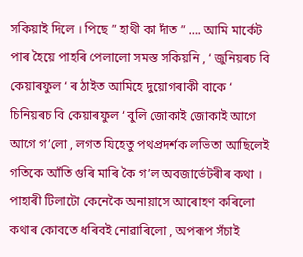সকিয়াই দিলে । পিছে ” হাথী কা দাঁত ” …. আমি মাৰ্কেট পাৰ হৈয়ে পাহৰি পেলালো সমস্ত সকিয়নি , ‘ জুনিয়ৰচ বি কেয়াৰফুল ‘ ৰ ঠাইত আমিহে দুয়োগৰাকী বাকে ‘ চিনিয়ৰচ বি কেয়াৰফুল ‘ বুলি জোকাই জোকাই আগে আগে গ’লো , লগত যিহেতু পথপ্ৰদৰ্শক লভিতা আছিলেই গতিকে আঁতি গুৰি মাৰি কৈ গ’ল অবজাৰ্ভেটৰীৰ কথা । পাহাৰী টিলাটো কেনেকৈ অনায়াসে আৰোহণ কৰিলো কথাৰ কোবতে ধৰিবই নোৱাৰিলো , অপৰূপ সঁচাই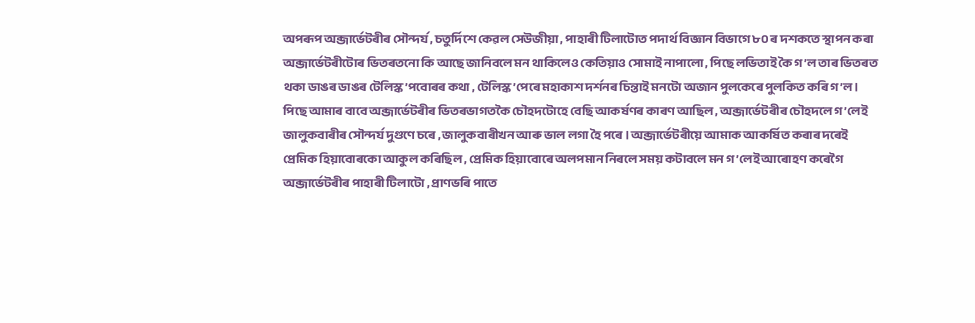অপৰূপ অব্জাৰ্ভেটৰীৰ সৌন্দৰ্য , চতুৰ্দিশে কেৱল সেউজীয়া , পাহাৰী টিলাটোত পদাৰ্থ বিজ্ঞান বিভাগে ৮০ ৰ দশকতে স্থাপন কৰা অব্জাৰ্ভেটৰীটোৰ ভিতৰতনো কি আছে জানিবলে মন থাকিলেও কেতিয়াও সোমাই নাপালো , পিছে লভিতাই কৈ গ’ল তাৰ ভিতৰত থকা ডাঙৰ ডাঙৰ টেলিস্ক’পবোৰৰ কথা , টেলিস্ক’পেৰে মহাকাশ দৰ্শনৰ চিন্তাই মনটো অজান পুলকেৰে পুলকিত কৰি গ’ল । পিছে আমাৰ বাবে অব্জাৰ্ভেটৰীৰ ভিতৰভাগতকৈ চৌহদটোহে বেছি আকৰ্ষণৰ কাৰণ আছিল , অব্জাৰ্ভেটৰীৰ চৌহদলে গ’লেই জালুকবাৰীৰ সৌন্দৰ্য দুগুণে চৰে , জালুকবাৰীখন আৰু ভাল লগা হৈ পৰে । অব্জাৰ্ভেটৰীয়ে আমাক আকৰ্ষিত কৰাৰ দৰেই প্ৰেমিক হিয়াবোৰকো আকুল কৰিছিল , প্ৰেমিক হিয়াবোৰে অলপমান নিৰলে সময় কটাবলে মন গ’লেই আৰোহণ কৰেগৈ অব্জাৰ্ভেটৰীৰ পাহাৰী টিলাটো , প্ৰাণভৰি পাতে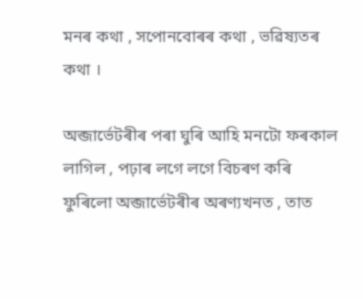মনৰ কথা , সপোনবোৰৰ কথা , ভৱিষ্যতৰ কথা ।

অব্জাৰ্ভেটৰীৰ পৰা ঘুৰি আহি মনটো ফৰকাল লাগিল , পঢ়াৰ লগে লগে বিচৰণ কৰি ফুৰিলো অব্জাৰ্ভেটৰীৰ অৰণ্যখনত , তাত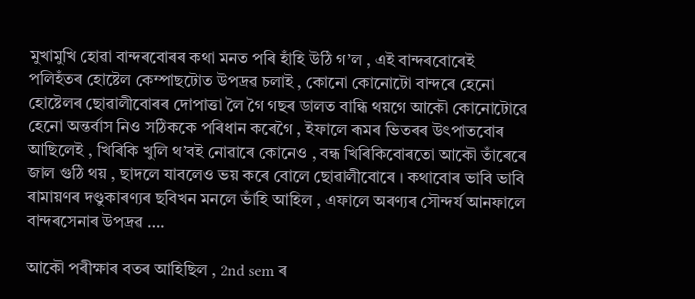মুখামুখি হোৱা বান্দৰবোৰৰ কথা মনত পৰি হাঁহি উঠি গ’ল , এই বান্দৰবোৰেই পলিহঁতৰ হোষ্টেল কেম্পাছটোত উপদ্ৰৱ চলাই , কোনো কোনোটো বান্দৰে হেনো হোষ্টেলৰ ছোৱালীবোৰৰ দোপাত্তা লৈ গৈ গছৰ ডালত বান্ধি থয়গে আকৌ কোনোটোৱে হেনো অন্তৰ্বাস নিও সঠিককে পৰিধান কৰেগৈ , ইফালে ৰূমৰ ভিতৰৰ উৎপাতবোৰ আছিলেই , খিৰিকি খুলি থ’বই নোৱাৰে কোনেও , বন্ধ খিৰিকিবোৰতো আকৌ তাঁৰেৰে জাল গুঠি থয় , ছাদলে যাবলেও ভয় কৰে বোলে ছোৱালীবোৰে । কথাবোৰ ভাবি ভাবি ৰামায়ণৰ দণ্ডুকাৰণ্যৰ ছবিখন মনলে ভাঁহি আহিল , এফালে অৰণ্যৰ সৌন্দৰ্য আনফালে বান্দৰসেনাৰ উপদ্ৰৱ ….

আকৌ পৰীক্ষাৰ বতৰ আহিছিল , 2nd sem ৰ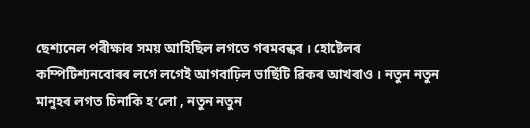ছেশ্যনেল পৰীক্ষাৰ সময় আহিছিল লগতে গৰমবন্ধৰ । হোষ্টেলৰ কম্পিটিশ্যনবোৰৰ লগে লগেই আগবাঢ়িল ভাৰ্ছিটি ৱিকৰ আখৰাও । নতুন নতুন মানুহৰ লগত চিনাকি হ’লো , নতুন নতুন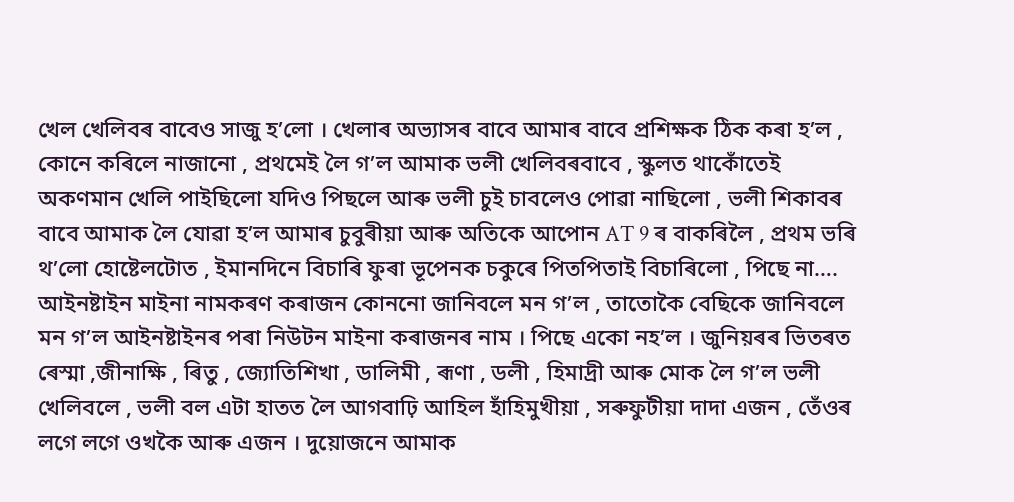খেল খেলিবৰ বাবেও সাজু হ’লো । খেলাৰ অভ্যাসৰ বাবে আমাৰ বাবে প্ৰশিক্ষক ঠিক কৰা হ’ল , কোনে কৰিলে নাজানো , প্ৰথমেই লৈ গ’ল আমাক ভলী খেলিবৰবাবে , স্কুলত থাকোঁতেই অকণমান খেলি পাইছিলো যদিও পিছলে আৰু ভলী চুই চাবলেও পোৱা নাছিলো , ভলী শিকাবৰ বাবে আমাক লৈ যোৱা হ’ল আমাৰ চুবুৰীয়া আৰু অতিকে আপোন AT 9 ৰ বাকৰিলৈ , প্ৰথম ভৰি থ’লো হোষ্টেলটোত , ইমানদিনে বিচাৰি ফুৰা ভূপেনক চকুৰে পিতপিতাই বিচাৰিলো , পিছে না…. আইনষ্টাইন মাইনা নামকৰণ কৰাজন কোননো জানিবলে মন গ’ল , তাতোকৈ বেছিকে জানিবলে মন গ’ল আইনষ্টাইনৰ পৰা নিউটন মাইনা কৰাজনৰ নাম । পিছে একো নহ’ল । জুনিয়ৰৰ ভিতৰত ৰেস্মা ,জীনাক্ষি , ৰিতু , জ্যোতিশিখা , ডালিমী , ৰূণা , ডলী , হিমাদ্ৰী আৰু মোক লৈ গ’ল ভলী খেলিবলে , ভলী বল এটা হাতত লৈ আগবাঢ়ি আহিল হাঁহিমুখীয়া , সৰুফুটীয়া দাদা এজন , তেঁওৰ লগে লগে ওখকৈ আৰু এজন । দুয়োজনে আমাক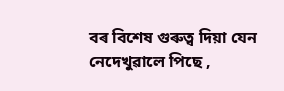বৰ বিশেষ গুৰুত্ব দিয়া যেন নেদেখুৱালে পিছে ,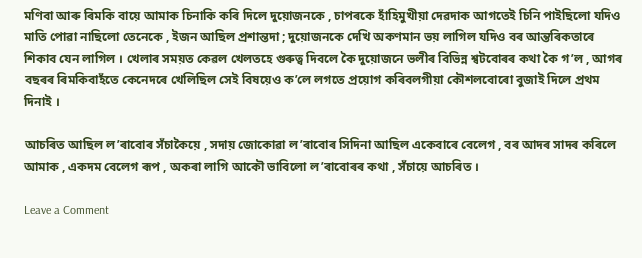মণিবা আৰু ৰিমকি বায়ে আমাক চিনাকি কৰি দিলে দুয়োজনকে , চাপৰকে হাঁহিমুখীয়া দেৱদাক আগতেই চিনি পাইছিলো যদিও মাতি পোৱা নাছিলো তেনেকে , ইজন আছিল প্ৰশান্তদা ; দুয়োজনকে দেখি অকণমান ভয় লাগিল যদিও বৰ আন্তৰিকতাৰে শিকাব যেন লাগিল । খেলাৰ সময়ত কেৱল খেলতহে গুৰুত্ব দিবলে কৈ দুয়োজনে ভলীৰ বিভিন্ন শ্বটবোৰৰ কথা কৈ গ’ল , আগৰ বছৰৰ ৰিমকিবাহঁতে কেনেদৰে খেলিছিল সেই বিষয়েও ক’লে লগতে প্ৰয়োগ কৰিবলগীয়া কৌশলবোৰো বুজাই দিলে প্ৰথম দিনাই ।

আচৰিত আছিল ল’ৰাবোৰ সঁচাকৈয়ে , সদায় জোকোৱা ল’ৰাবোৰ সিদিনা আছিল একেবাৰে বেলেগ , বৰ আদৰ সাদৰ কৰিলে আমাক , একদম বেলেগ ৰূপ , অকৰা লাগি আকৌ ভাবিলো ল’ৰাবোৰৰ কথা , সঁচায়ে আচৰিত ।

Leave a Comment